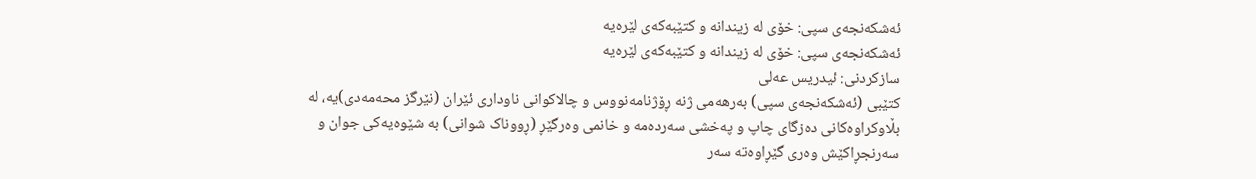ئەشکەنجەی سپی: خۆی لە زیندانە و کتێبەکەی لێرەیە
ئەشکەنجەی سپی: خۆی لە زیندانە و کتێبەکەی لێرەیە
سازکردنی: ئیدریس عەلی
کتێبی (ئەشکەنجەی سپی) بەرهەمی ژنە ڕۆژنامەنووس و چالاکوانی ناوداری ئێران (نێرگز محەمەدی)یە، لە بڵاوکراوەکانی دەزگای چاپ و پەخشی سەردەمە و خانمی وەرگێڕ (ڕووناک شوانی) بە شێوەیەکی جوان و سەرنجڕاکێش وەری گێڕاوەتە سەر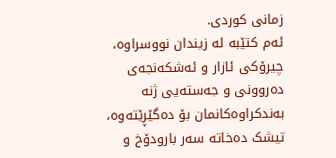زمانی کوردی.
ئەم کتێبە لە زیندان نووسراوە، چیرۆکی ئازار و ئەشکەنجەی دەروونی و جەستەیی ژنە بەندکراوەکانمان بۆ دەگێڕێتەوە، تیشک دەخاتە سەر بارودۆخ و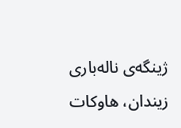ژینگەی نالەباری زیندان، هاوکات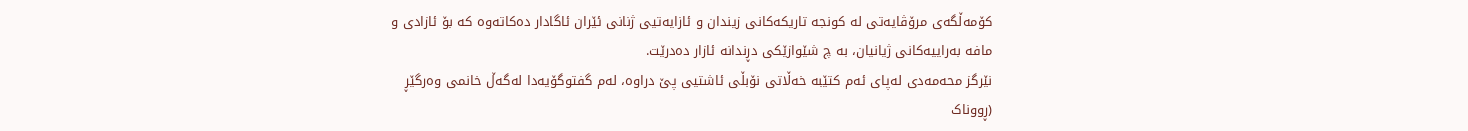کۆمەڵگەی مرۆڤایەتی لە کونجە تاریکەکانی زیندان و ئازایەتیی ژنانی ئێران ئاگادار دەکاتەوە کە بۆ ئازادی و مافە بەراییەکانی ژیانیان، بە چ شێوازێکی دڕندانە ئازار دەدرێت.
نێرگز محەمەدی لەپای ئەم کتێبە خەڵاتی نۆبڵی ئاشتیی پێ دراوە، لەم گفتوگۆیەدا لەگەڵ خانمی وەرگێڕ (ڕووناک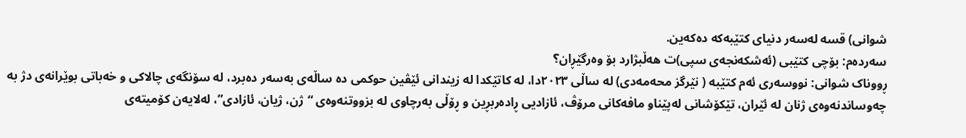شوانی) قسە لەسەر دنیای کتێبەکە دەکەین.
سەردەم: بۆچی کتێبی (ئەشکەنجەی سپی)ت هەڵبژارد بۆ وەرگێڕان؟
ڕووناک شوانی: نووسەری ئەم کتێبە ( نێرگز محەمەدی) لە ساڵی ٢٠٢٣دا، لە کاتێکدا لە زیندانی ئێڤین حوکمی دە ساڵەی بەسەر دەبرد، لە سۆنگەی چالاکی و خەباتی بوێرانەی دژ بە چەوساندنەوەی ژنان لە ئێران، تێکۆشانی لەپێناو مافەکانی مرۆڤ، ئازادیی ڕادەربڕین و ڕۆڵی بەرچاوی لە بزووتنەوەی “ژن، ژیان، ئازادی”، لەلایەن کۆمیتەی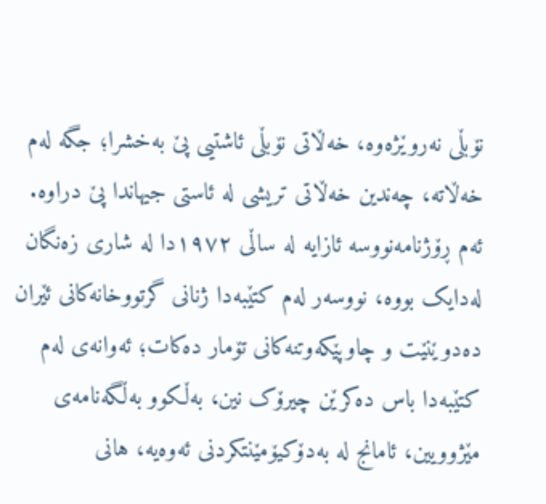نۆبڵی نەروێژەوە، خەڵاتی نۆبڵی ئاشتیی پێ بەخشرا؛ جگە لەم خەڵاتە، چەندین خەڵاتی تریشی لە ئاستی جیهاندا پێ دراوە. ئەم ڕۆژنامەنووسە ئازایە لە ساڵی ١٩٧٢دا لە شاری زەنگان لەدایک بووە، نووسەر لەم کتێبەدا ژنانی گرتووخانەکانی ئێران دەدوێنێت و چاوپێکەوتنەکانی تۆمار دەکات؛ ئەوانەی لەم کتێبەدا باس دەکرێن چیرۆک نین، بەڵکوو بەڵگەنامەی مێژوویین، ئامانج لە بەدۆکیۆمێنتکردنی ئەوەیە، هانی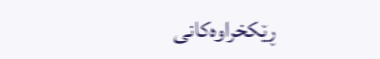ڕێکخراوەکانی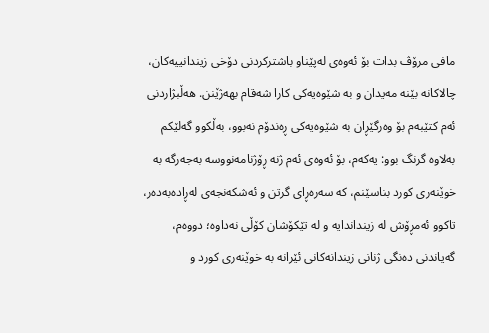مافی مرۆڤ بدات بۆ ئەوەی لەپێناو باشترکردنی دۆخی زیندانییەکان، چالاکانە بێنە مەیدان و بە شێوەیەکی کارا شەقام بهەژێنن. هەڵبژاردنی ئەم کتێبەم بۆ وەرگێڕان بە شێوەیەکی ڕەندۆم نەبوو، بەڵکوو گەلێکم بەلاوە گرنگ بوو: یەکەم، بۆ ئەوەی ئەم ژنە ڕۆژنامەنووسە بەجەرگە بە خوێنەری کورد بناسێنم، کە سەرەڕای گرتن و ئەشکەنجەی لەڕادەبەدەر، تاکوو ئەمڕۆش لە زینداندایە و لە تێکۆشان کۆڵی نەداوە؛ دووەم، گەیاندنی دەنگی ژنانی زیندانەکانی ئێرانە بە خوێنەری کورد و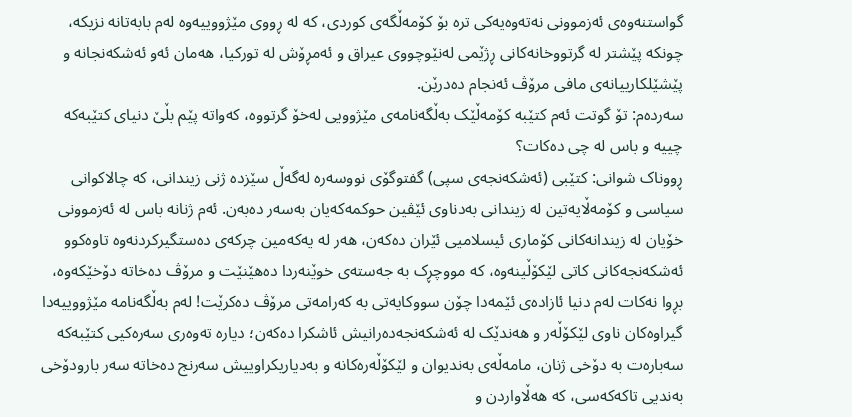گواستنەوەی ئەزموونی نەتەوەیەکی ترە بۆ کۆمەڵگەی کوردی، کە لە ڕووی مێژووییەوە لەم بابەتانە نزیکە، چونکە پێشتر لە گرتووخانەکانی ڕژێمی لەنێوچووی عیراق و ئەمڕۆش لە تورکیا، هەمان ئەو ئەشکەنجانە و پێشێلکارییانەی مافی مرۆڤ ئەنجام دەدرێن.
سەردەم: تۆ گوتت ئەم کتێبە کۆمەڵێک بەڵگەنامەی مێژوویی لەخۆ گرتووە، کەواتە پێم بڵێ دنیای کتێبەکە چییە و باس لە چی دەکات؟
ڕووناک شوانی: کتێبی (ئەشکەنجەی سپی) گفتوگۆی نووسەرە لەگەڵ سێزدە ژنی زیندانی، کە چالاکوانی سیاسی و کۆمەڵایەتین لە زیندانی بەدناوی ئێڤین حوکمەکەیان بەسەر دەبەن. ئەم ژنانە باس لە ئەزموونی خۆیان لە زیندانەکانی کۆماری ئیسلامیی ئێران دەکەن، هەر لە یەکەمین چرکەی دەستگیرکردنەوە تاوەکوو ئەشکەنجەکانی کاتی لێکۆڵینەوە، کە مووچڕک بە جەستەی خوێنەردا دەهێنێت و مرۆڤ دەخاتە دۆخێکەوە، بڕوا نەکات لەم دنیا ئازادەی ئێمەدا چۆن سووکایەتی بە کەرامەتی مرۆڤ دەکرێت! لەم بەڵگەنامە مێژووییەدا گیراوەکان ناوی لێکۆڵەر و هەندێک لە ئەشکەنجەدەرانیش ئاشکرا دەکەن؛ دیارە تەوەری سەرەکیی کتێبەکە سەبارەت بە دۆخی ژنان، مامەڵەی بەندیوان و لێکۆڵەرەکانە و بەدیاریکراوییش سەرنج دەخاتە سەر بارودۆخی بەندیی تاکەکەسی، کە هەڵاواردن و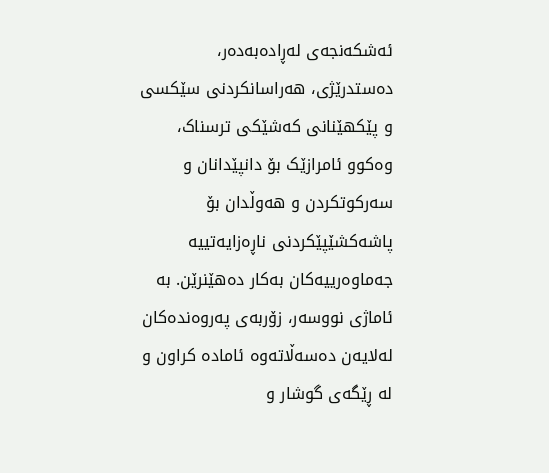ئەشکەنجەی لەڕادەبەدەر، دەستدرێژی، هەراسانکردنی سێکسی و پێکهێنانی کەشێکی ترسناک، وەکوو ئامرازێک بۆ دانپێدانان و سەرکوتکردن و هەوڵدان بۆ پاشەکشێپێکردنی ناڕەزایەتییە جەماوەرییەکان بەکار دەهێنرێن. بە ئاماژی نووسەر، زۆربەی پەروەندەکان لەلایەن دەسەڵاتەوە ئامادە کراون و لە ڕێگەی گوشار و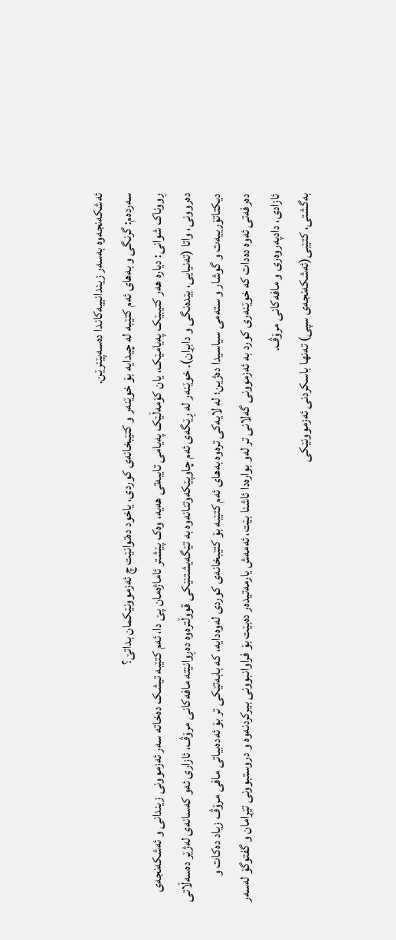ئەشکەنجەوە بەسەر زیندانییەکاندا دەسەپێنرێن.
سەردەم: گرنگی و بەهای ئەم کتێبە لە چیدایە بۆ خوێنەر و کتێبخانەی کوردی، یاخود دەتوانێت چ ئەزموونێکمان بداتێ؟
ڕووناک شوانی: دیارە هەر کتیبێک پەیامێک، یان کۆمەڵێک پەیامی تایبەتی هەیە، وەک پێشتر ئاماژەمان پێ دا، ئەم کتێبە تیشک دەخاتە سەر ئەزموونی زیندانی و ئەشکەنجەی دەروونی، واتا (تەنیایی، بێدەنگی و دابڕان). خوێنەر لە ڕێگەی ئەم چاوپێکەوتنانەوە بە تێگەیشتنێکی قووڵترەوە دەڕوانێتە مافەکانی مرۆڤ، ئازاری ئەو کەسانەی لەژێر دەسەڵاتی دیکتاتۆرییەت و گوشار و ستەمی سیاسیدا دەژین؛ لە لایەکی ترەوە بەهای ئەم کتێبە بۆ کتێبخانەی کوردی لەوەدایە، کە بابەتێکی تر بۆ ئەدەبیاتی مافی مرۆڤ زیاد دەکات و دەرفەتی ئەوە دەدات کە خوێنەری کورد بە ئەزموونی گەلانی تر لەو بوارەدا ئاشنا بێت، ئەمەش یارمەتیدەر دەبێت بۆ فراوانبوونی بیرکردنەوە و دروستبوونی تێڕامان و گفتوگۆ لەسەر ئازادی، دادپەروەری و مافەکانی مرۆڤ.
بەگشتی، کتێبی(ئەشکەنجەی سپی) تەنها باسکردنی ئەزموونێکی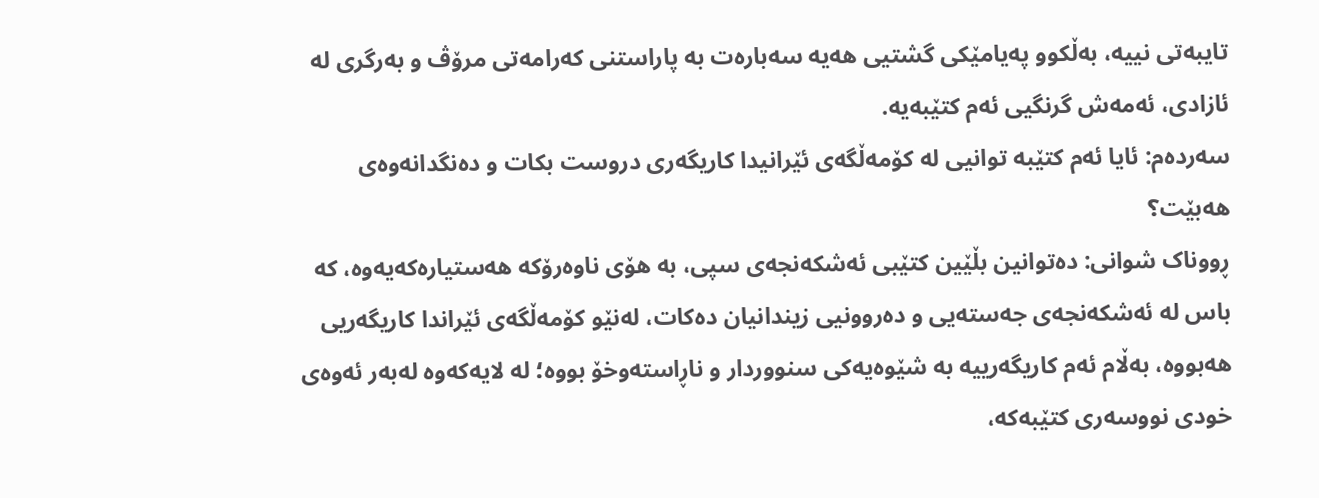تایبەتی نییە، بەڵکوو پەیامێکی گشتیی هەیە سەبارەت بە پاراستنی کەرامەتی مرۆڤ و بەرگری لە ئازادی، ئەمەش گرنگیی ئەم کتێبەیە.
سەردەم: ئایا ئەم کتێبە توانیی لە کۆمەڵگەی ئێرانیدا کاریگەری دروست بکات و دەنگدانەوەی هەبێت؟
ڕووناک شوانی: دەتوانین بڵێین کتێبی ئەشکەنجەی سپی، بە هۆی ناوەرۆکە هەستیارەکەیەوە، کە باس لە ئەشکەنجەی جەستەیی و دەروونیی زیندانیان دەکات، لەنێو کۆمەڵگەی ئێراندا کاریگەریی هەبووە، بەڵام ئەم کاریگەرییە بە شێوەیەکی سنووردار و ناڕاستەوخۆ بووە؛ لە لایەکەوە لەبەر ئەوەی خودی نووسەری کتێبەکە،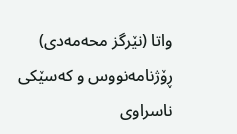واتا (نێرگز محەمەدی) ڕۆژنامەنووس و کەسێکی ناسراوی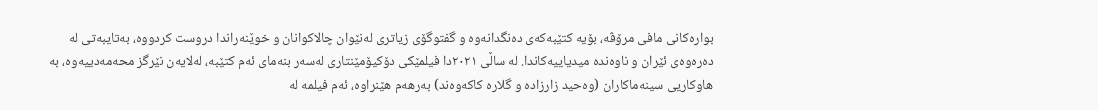بوارەکانی مافی مرۆڤە، بۆیە کتێبەکەی دەنگدانەوە و گفتوگۆی زیاتری لەنێوان چالاکوانان و خوێنەراندا دروست کردووە، بەتایبەتی لە دەرەوەی ئێران و ناوەندە میدیاییەکاندا. لە ساڵی ٢٠٢١دا فیلمێکی دۆکیۆمێنتاری لەسەر بنەمای ئەم کتێبە، لەلایەن نێرگز محەمەدییەوە، بە هاوکاریی سینەماکاران (وەحید زارزادە و گلارە کاکەوەند) بەرهەم هێنراوە، ئەم فیلمە لە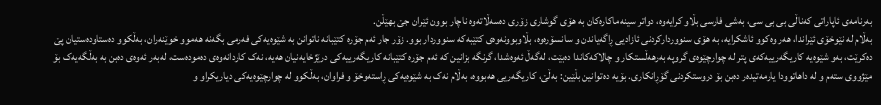بەرنامەی ئاپاراتی کەناڵی بی بی سی، بەشی فارسی بڵاو کرایەوە، دواتر سینەماکارەکان بە هۆی گوشاری زۆری دەسەڵاتەوە ناچار بوون ئێران جێ بهێڵن.
بەڵام لە نێوخۆی ئێراندا، هەر وەکوو ئاشکرایە، بە هۆی سنووردارکردنی ئازادیی ڕاگەیاندن و سانسۆرەوە، بڵاوبوونەوەی کتێبەکە سنووردار بوو. زۆر جار ئەم جۆرە کتێبانە ناتوانن بە شێوەیەکی فەرمی بگەنە هەموو خوێنەران، بەڵکوو دەستاودەستیان پێ دەکرێت، بەو شێوەیە کاریگەرییەکەی پتر لە چوارچێوەی گروپە بەرهەڵستکار و چالاکەکاندا دەبێت، لەگەڵ ئەوەشدا، گرنگە بزانین کە ئەم جۆرە کتێبانە کاریگەرییەکی درێژخایەنیان هەیە، نەک کاردانەوەی دەمودەست، لەبەر ئەوەی دەبن بە بەڵگەیەک بۆ مێژووی ستەم و لە داهاتوودا یارمەتیدەر دەبن بۆ دروستکردنی گۆڕانکاری. بۆیە دەتوانین بڵێین: بەڵێ، کاریگەریی هەبووە، بەڵام نەک بە شێوەیەکی ڕاستەوخۆ و فراوان، بەڵکوو لە چوارچێوەیەکی دیاریکراو و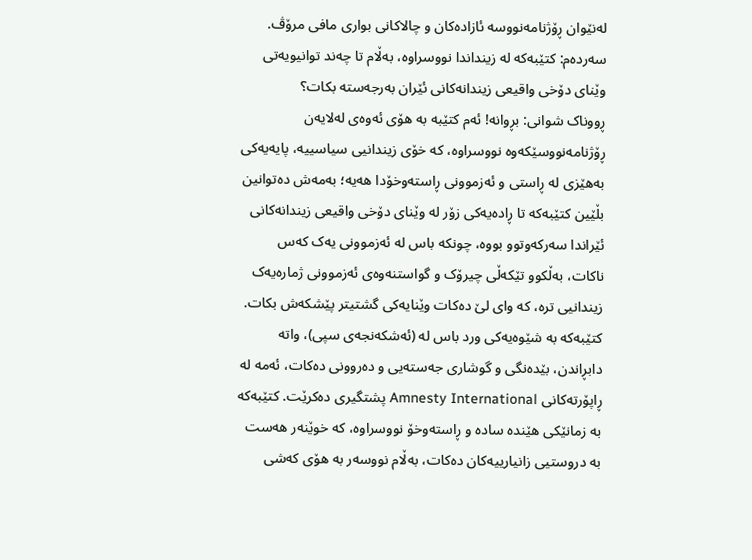لەنێوان ڕۆژنامەنووسە ئازادەکان و چالاکانی بواری مافی مرۆڤ.
سەردەم: کتێبەکە لە زینداندا نووسراوە، بەڵام تا چەند توانیویەتی وێنای دۆخی واقیعی زیندانەکانی ئێران بەرجەستە بکات؟
ڕووناک شوانی: بڕوانە! ئەم کتێبە بە هۆی ئەوەی لەلایەن ڕۆژنامەنووسێکەوە نووسراوە، کە خۆی زیندانیی سیاسییە، پایەیەکی بەهێزی لە ڕاستی و ئەزموونی ڕاستەوخۆدا هەیە؛ بەمەش دەتوانین بڵێین کتێبەکە تا ڕادەیەکی زۆر لە وێنای دۆخی واقیعی زیندانەکانی ئێراندا سەرکەوتوو بووە، چونکە باس لە ئەزموونی یەک کەس ناکات، بەڵکوو تێکەڵی چیرۆک و گواستنەوەی ئەزموونی ژمارەیەک زیندانیی ترە، کە وای لێ دەکات وێنایەکی گشتیتر پێشکەش بکات. کتێبەکە بە شێوەیەکی ورد باس لە (ئەشکەنجەی سپی)، واتە دابڕاندن، بێدەنگی و گوشاری جەستەیی و دەروونی دەکات، ئەمە لە ڕاپۆرتەکانی Amnesty International پشتگیری دەکرێت. کتێبەکە بە زمانێکی هێندە سادە و ڕاستەوخۆ نووسراوە، کە خوێنەر هەست بە دروستیی زانیارییەکان دەکات، بەڵام نووسەر بە هۆی کەشی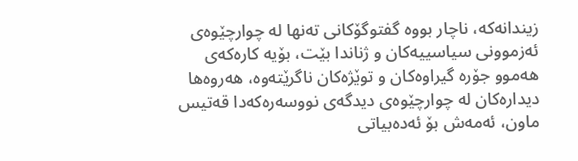زیندانەکە، ناچار بووە گفتوگۆکانی تەنها لە چوارچێوەی ئەزموونی سیاسییەکان و ژناندا بێت، بۆیە کارەکەی هەموو جۆرە گیراوەکان و توێژەکان ناگرێتەوە، هەروەها دیدارەکان لە چوارچێوەی دیدگەی نووسەرەکەدا قەتیس ماون، ئەمەش بۆ ئەدەبیاتی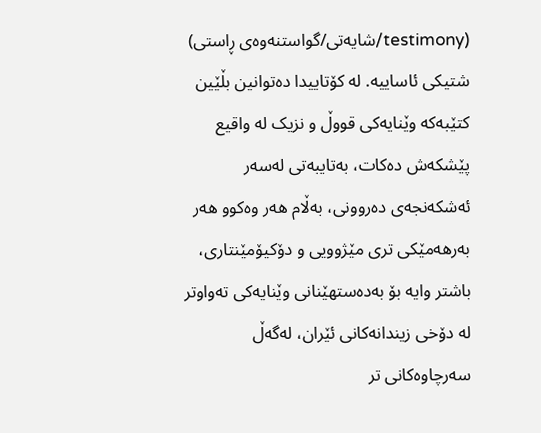(testimony/شایەتی/گواستنەوەی ڕاستی) شتیکی ئاساییە. لە کۆتاییدا دەتوانین بڵێین کتێبەکە وێنایەکی قووڵ و نزیک لە واقیع پێشکەش دەکات، بەتایبەتی لەسەر ئەشکەنجەی دەروونی، بەڵام هەر وەکوو هەر بەرهەمێکی تری مێژوویی و دۆکیۆمێنتاری، باشتر وایە بۆ بەدەستهێنانی وێنایەکی تەواوتر لە دۆخی زیندانەکانی ئێران، لەگەڵ سەرچاوەکانی تر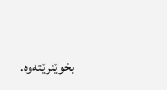بخوێنرێتەوە.